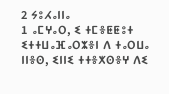2 ⵢⵓⵃⴰⵏⵏⴰ
1 ⴰⵎⵖⴰⵔ, ⵉ ⵜⵎⴻⵟⵟⵓⵜ ⵉⵜⵜⵡⴰⴼⴰⵔⵣⴻⵏ ⴷ ⵜⴰⵔⵡⴰ ⵏⵏⴻⵙ, ⵉⵏⵏⵉ ⵜⵜⴻⵅⵙⴻⵖ ⴷⵉ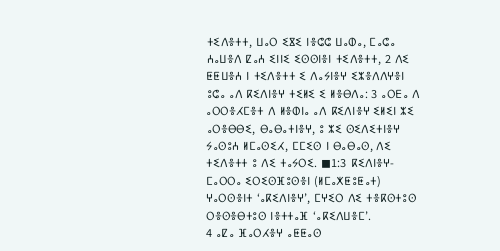ⵜⵉⴷⴻⵜⵜ, ⵡⴰⵔ ⵉⴵⵉ ⵏⴻⵛⵛ ⵡⴰⵀⴰ, ⵎⴰⵛⴰ ⵄⴰⵡⴻⴷ ⵇⴰⵄ ⵉⵏⵏⵉ ⵉⵙⵙⵏⴻⵏ ⵜⵉⴷⴻⵜⵜ, 2 ⴷⵉ ⵟⵟⵡⴻⵄ ⵏ ⵜⵉⴷⴻⵜⵜ ⵉ ⴷⴰⵢⵏⴻⵖ ⵉⵣⴻⴷⴷⵖⴻⵏ ⵓⵛⴰ ⴰⴷ ⴽⵉⴷⵏⴻⵖ ⵜⵉⵍⵉ ⵉ ⵍⴻⴱⴷⴰ: 3 ⴰⵔⴹⴰ ⴷ ⴰⵔⵔⴻⵃⵎⴻⵜ ⴷ ⵍⴻⵀⵏⴰ ⴰⴷ ⴽⵉⴷⵏⴻⵖ ⵉⵍⵉⵏ ⵣⵉ ⴰⵔⴻⴱⴱⵉ, ⴱⴰⴱⴰⵜⵏⴻⵖ, ⵓ ⵣⵉ ⵙⵉⴷⵉⵜⵏⴻⵖ ⵢⴰⵙⵓⵄ ⵍⵎⴰⵙⵉⵃ, ⵎⵎⵉⵙ ⵏ ⴱⴰⴱⴰⵙ, ⴷⵉ ⵜⵉⴷⴻⵜⵜ ⵓ ⴷⵉ ⵜⴰⵢⵔⵉ. ◼1:3 ⴽⵉⴷⵏⴻⵖ-ⵎⴰⵔⵔⴰ ⵉⵔⵉⵙⴼⵓⵙⴻⵏ (ⵍⵎⴰⵅⵟⵓⵟⴰⵜ) ⵖⴰⵔⵙⴻⵏⵜ ‘ⴰⴽⵉⴷⵏⴻⵖ’, ⵎⵖⵉⵔ ⴷⵉ ⵜⴻⴽⵙⵜⵓⵙ ⵔⴻⵙⴻⴱⵜⵓⵙ ⵏⴻⵜⵜⴰⴼ ‘ⴰⴽⵉⴷⵡⴻⵎ’.
4 ⴰⵇⴰ ⴼⴰⵔⵃⴻⵖ ⴰⵟⵟⴰⵙ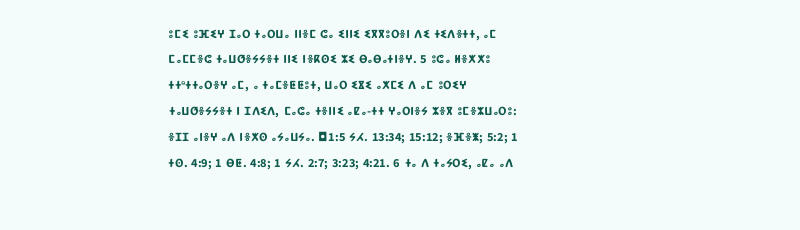ⵓⵎⵉ ⵓⴼⵉⵖ ⵊⴰⵔ ⵜⴰⵔⵡⴰ ⵏⵏⴻⵎ ⵛⴰ ⵉⵏⵏⵉ ⵉⴳⴳⵓⵔⴻⵏ ⴷⵉ ⵜⵉⴷⴻⵜⵜ, ⴰⵎ ⵎⴰⵎⵎⴻⵛ ⵜⴰⵡⵚⴻⵢⵢⴻⵜ ⵏⵏⵉ ⵏⴻⴽⵙⵉ ⵣⵉ ⴱⴰⴱⴰⵜⵏⴻⵖ. 5 ⵓⵛⴰ ⵍⴻⵅⵅⵓ ⵜⵜᵉⵜⵜⴰⵔⴻⵖ ⴰⵎ, ⴰ ⵜⴰⵎⴻⵟⵟⵓⵜ, ⵡⴰⵔ ⵉⴵⵉ ⴰⵅⵎⵉ ⴷ ⴰⵎ ⵓⵔⵉⵖ ⵜⴰⵡⵚⴻⵢⵢⴻⵜ ⵏ ⵊⴷⵉⴷ, ⵎⴰⵛⴰ ⵜⴻⵏⵏⵉ ⴰⵇⴰ-ⵜⵜ ⵖⴰⵔⵏⴻⵢ ⵣⴻⴳ ⵓⵎⴻⵣⵡⴰⵔⵓ: ⴻⵊⵊ ⴰⵏⴻⵖ ⴰⴷ ⵏⴻⵅⵙ ⴰⵢⴰⵡⵢⴰ. ◘1:5 ⵢⵃ. 13:34; 15:12; ⴻⴼⴻⵥ; 5:2; 1 ⵜⵙ. 4:9; 1 ⴱⵟ. 4:8; 1 ⵢⵃ. 2:7; 3:23; 4:21. 6 ⵜⴰ ⴷ ⵜⴰⵢⵔⵉ, ⴰⵇⴰ ⴰⴷ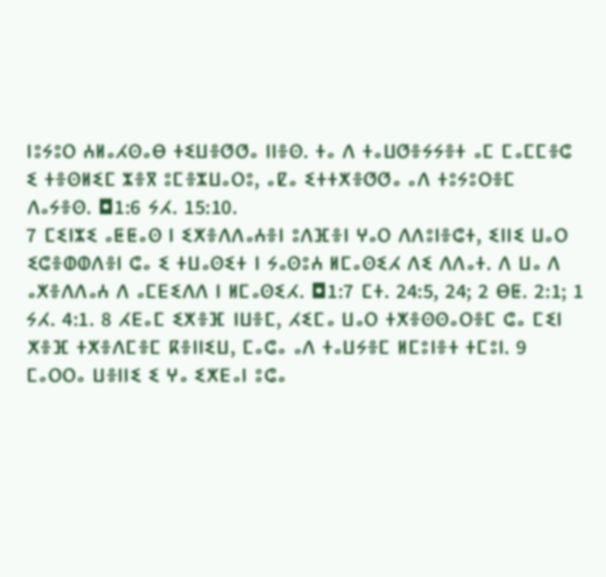ⵏⵓⵢⵓⵔ ⵄⵍⴰⵃⵙⴰⴱ ⵜⵉⵡⴻⵚⵚⴰ ⵏⵏⴻⵙ. ⵜⴰ ⴷ ⵜⴰⵡⵚⴻⵢⵢⴻⵜ ⴰⵎ ⵎⴰⵎⵎⴻⵛ ⵉ ⵜⴻⵙⵍⵉⵎ ⵣⴻⴳ ⵓⵎⴻⵣⵡⴰⵔⵓ, ⴰⵇⴰ ⵉⵜⵜⵅⴻⵚⵚⴰ ⴰⴷ ⵜⵓⵢⵓⵔⴻⵎ ⴷⴰⵢⴻⵙ. ◘1:6 ⵢⵃ. 15:10.
7 ⵎⵉⵏⵣⵉ ⴰⵟⵟⴰⵙ ⵏ ⵉⵅⴻⴷⴷⴰⵄⴻⵏ ⵓⴷⴼⴻⵏ ⵖⴰⵔ ⴷⴷⵓⵏⴻⵛⵜ, ⵉⵏⵏⵉ ⵡⴰⵔ ⵉⵛⴻⵀⵀⴷⴻⵏ ⵛⴰ ⵉ ⵜⵡⴰⵙⵉⵜ ⵏ ⵢⴰⵙⵓⵄ ⵍⵎⴰⵙⵉⵃ ⴷⵉ ⴷⴷⴰⵜ. ⴷ ⵡⴰ ⴷ ⴰⵅⴻⴷⴷⴰⵄ ⴷ ⴰⵎⴹⵉⴷⴷ ⵏ ⵍⵎⴰⵙⵉⵃ. ◘1:7 ⵎⵜ. 24:5, 24; 2 ⴱⵟ. 2:1; 1 ⵢⵃ. 4:1. 8 ⵃⴹⴰⵎ ⵉⵅⴻⴼ ⵏⵡⴻⵎ, ⵃⵉⵎⴰ ⵡⴰⵔ ⵜⵅⴻⵙⵙⴰⵔⴻⵎ ⵛⴰ ⵎⵉⵏ ⵅⴻⴼ ⵜⵅⴻⴷⵎⴻⵎ ⴽⴻⵏⵏⵉⵡ, ⵎⴰⵛⴰ ⴰⴷ ⵜⴰⵡⵢⴻⵎ ⵍⵎⵓⵏⴻⵜ ⵜⵎⵓⵏ. 9 ⵎⴰⵔⵔⴰ ⵡⴻⵏⵏⵉ ⵉ ⵖⴰ ⵉⵅⴹⴰⵏ ⵓⵛⴰ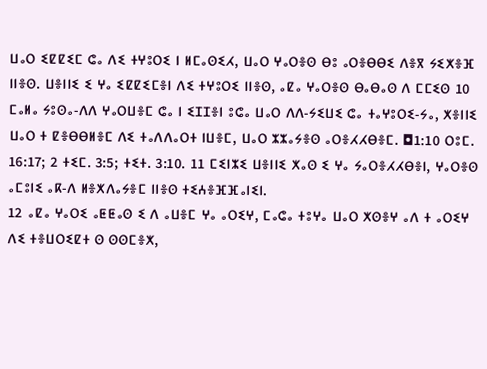ⵡⴰⵔ ⵉⵇⵇⵉⵎ ⵛⴰ ⴷⵉ ⵜⵖⵓⵔⵉ ⵏ ⵍⵎⴰⵙⵉⵃ, ⵡⴰⵔ ⵖⴰⵔⴻⵙ ⴱⵓ ⴰⵔⴻⴱⴱⵉ ⴷⴻⴳ ⵢⵉⵅⴻⴼ ⵏⵏⴻⵙ. ⵡⴻⵏⵏⵉ ⵉ ⵖⴰ ⵉⵇⵇⵉⵎⴻⵏ ⴷⵉ ⵜⵖⵓⵔⵉ ⵏⵏⴻⵙ, ⴰⵇⴰ ⵖⴰⵔⴻⵙ ⴱⴰⴱⴰⵙ ⴷ ⵎⵎⵉⵙ 10 ⵎⴰⵍⴰ ⵢⵓⵙⴰ-ⴷⴷ ⵖⴰⵔⵡⴻⵎ ⵛⴰ ⵏ ⵉⵊⵊⴻⵏ ⵓⵛⴰ ⵡⴰⵔ ⴷⴷ-ⵢⵉⵡⵉ ⵛⴰ ⵜⴰⵖⵓⵔⵉ-ⵢⴰ, ⵅⴻⵏⵏⵉ ⵡⴰⵔ ⵜ ⵇⴻⴱⴱⵍⴻⵎ ⴷⵉ ⵜⴰⴷⴷⴰⵔⵜ ⵏⵡⴻⵎ, ⵡⴰⵔ ⵣⵣⴰⵢⴻⵙ ⴰⵔⴻⵃⵃⴱⴻⵎ. ◘1:10 ⵔⵓⵎ. 16:17; 2 ⵜⵉⵎ. 3:5; ⵜⵉⵜ. 3:10. 11 ⵎⵉⵏⵣⵉ ⵡⴻⵏⵏⵉ ⵅⴰⵙ ⵉ ⵖⴰ ⵢⴰⵔⴻⵃⵃⴱⴻⵏ, ⵖⴰⵔⴻⵙ ⴰⵎⵓⵏⵉ ⴰⴽ-ⴷ ⵍⴻⵅⴷⴰⵢⴻⵎ ⵏⵏⴻⵙ ⵜⵉⵄⴻⴼⴼⴰⵏⵉⵏ.
12 ⴰⵇⴰ ⵖⴰⵔⵉ ⴰⵟⵟⴰⵙ ⵉ ⴷ ⴰⵡⴻⵎ ⵖⴰ ⴰⵔⵉⵖ, ⵎⴰⵛⴰ ⵜⵓⵖⴰ ⵡⴰⵔ ⵅⵙⴻⵖ ⴰⴷ ⵜ ⴰⵔⵉⵖ ⴷⵉ ⵜⴻⵡⵔⵉⵇⵜ ⵙ ⵙⵙⵎⴻⵅ,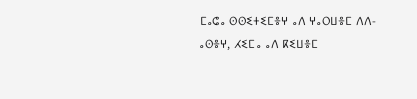ⵎⴰⵛⴰ ⵙⵙⵉⵜⵉⵎⴻⵖ ⴰⴷ ⵖⴰⵔⵡⴻⵎ ⴷⴷ-ⴰⵙⴻⵖ, ⵃⵉⵎⴰ ⴰⴷ ⴽⵉⵡⴻⵎ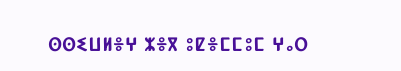ⵙⵙⵉⵡⵍⴻⵖ ⵣⴻⴳ ⵓⵇⴻⵎⵎⵓⵎ ⵖⴰⵔ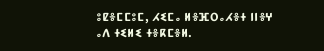ⵓⵇⴻⵎⵎⵓⵎ, ⵃⵉⵎⴰ ⵍⴻⴼⵔⴰⵃⴻⵜ ⵏⵏⴻⵖ ⴰⴷ ⵜⵉⵍⵉ ⵜⴻⴽⵎⴻⵍ.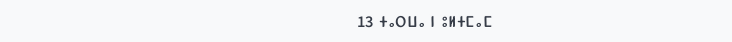13 ⵜⴰⵔⵡⴰ ⵏ ⵓⵍⵜⵎⴰⵎ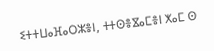ⵉⵜⵜⵡⴰⴼⴰⵔⵣⴻⵏ, ⵜⵜⵙⴻⴵⴰⵎⴻⵏ ⵅⴰⵎ ⵙ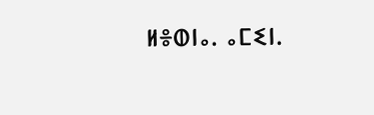ⵍⴻⵀⵏⴰ. ⴰⵎⵉⵏ.